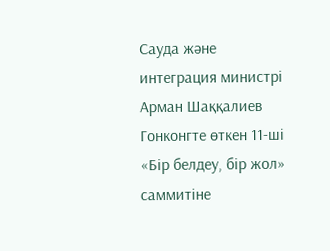Сауда және интеграция министрі Арман Шаққалиев Гонконгте өткен 11-ші «Бір белдеу, бір жол» саммитіне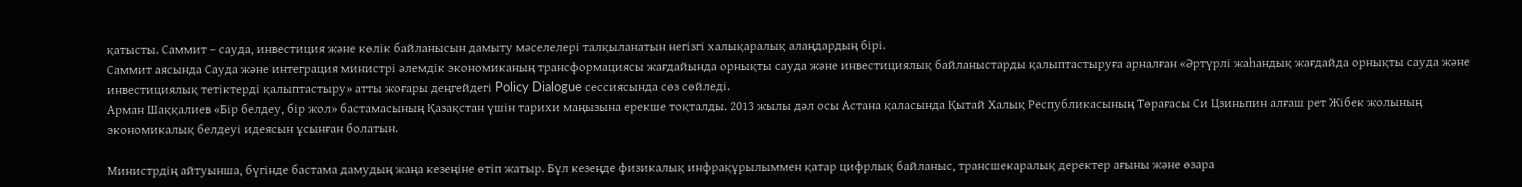қатысты. Саммит – сауда, инвестиция және көлік байланысын дамыту мәселелері талқыланатын негізгі халықаралық алаңдардың бірі.
Саммит аясында Сауда және интеграция министрі әлемдік экономиканың трансформациясы жағдайында орнықты сауда және инвестициялық байланыстарды қалыптастыруға арналған «Әртүрлі жаһандық жағдайда орнықты сауда және инвестициялық тетіктерді қалыптастыру» атты жоғары деңгейдегі Policy Dialogue сессиясында сөз сөйледі.
Арман Шаққалиев «Бір белдеу, бір жол» бастамасының Қазақстан үшін тарихи маңызына ерекше тоқталды. 2013 жылы дәл осы Астана қаласында Қытай Халық Республикасының Төрағасы Си Цзиньпин алғаш рет Жібек жолының экономикалық белдеуі идеясын ұсынған болатын.

Министрдің айтуынша, бүгінде бастама дамудың жаңа кезеңіне өтіп жатыр. Бұл кезеңде физикалық инфрақұрылыммен қатар цифрлық байланыс, трансшекаралық деректер ағыны және өзара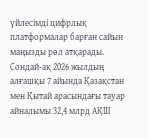үйлесімді цифрлық платформалар барған сайын маңызды рөл атқарады.
Сондай-ақ 2026 жылдың алғашқы 7 айында Қазақстан мен Қытай арасындағы тауар айналымы 32,4 млрд АҚШ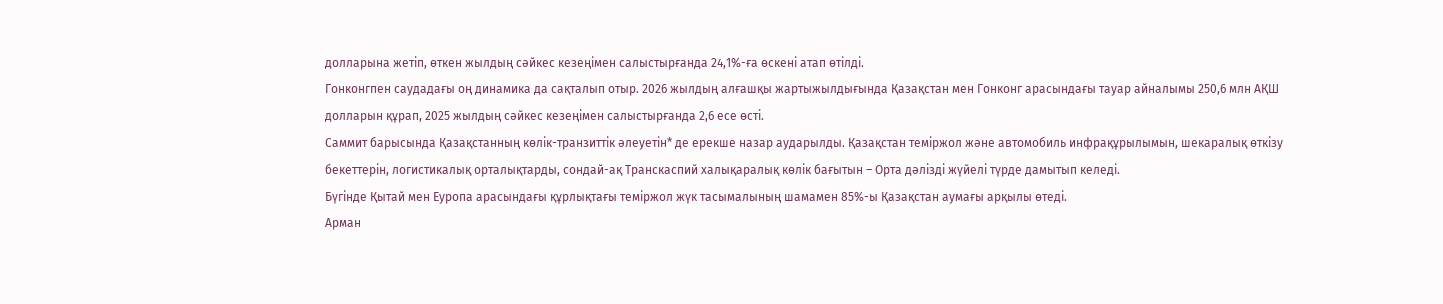долларына жетіп, өткен жылдың сәйкес кезеңімен салыстырғанда 24,1%-ға өскені атап өтілді.
Гонконгпен саудадағы оң динамика да сақталып отыр. 2026 жылдың алғашқы жартыжылдығында Қазақстан мен Гонконг арасындағы тауар айналымы 250,6 млн АҚШ долларын құрап, 2025 жылдың сәйкес кезеңімен салыстырғанда 2,6 есе өсті.
Саммит барысында Қазақстанның көлік-транзиттік әлеуетін* де ерекше назар аударылды. Қазақстан теміржол және автомобиль инфрақұрылымын, шекаралық өткізу бекеттерін, логистикалық орталықтарды, сондай-ақ Транскаспий халықаралық көлік бағытын – Орта дәлізді жүйелі түрде дамытып келеді.
Бүгінде Қытай мен Еуропа арасындағы құрлықтағы теміржол жүк тасымалының шамамен 85%-ы Қазақстан аумағы арқылы өтеді.
Арман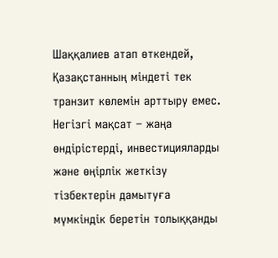Шаққалиев атап өткендей, Қазақстанның міндеті тек транзит көлемін арттыру емес. Негізгі мақсат – жаңа өндірістерді, инвестицияларды және өңірлік жеткізу тізбектерін дамытуға мүмкіндік беретін толыққанды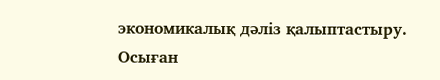экономикалық дәліз қалыптастыру.
Осыған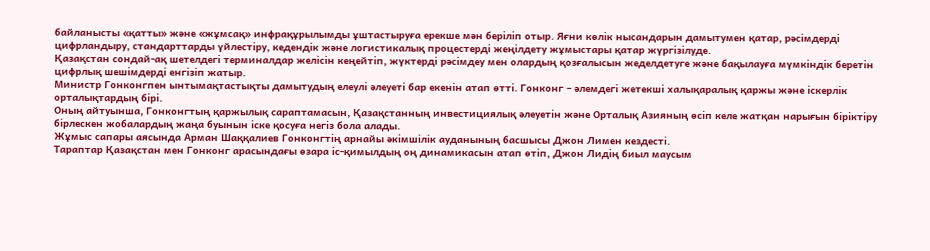байланысты «қатты» және «жұмсақ» инфрақұрылымды ұштастыруға ерекше мән беріліп отыр. Яғни көлік нысандарын дамытумен қатар, рәсімдерді цифрландыру, стандарттарды үйлестіру, кедендік және логистикалық процестерді жеңілдету жұмыстары қатар жүргізілуде.
Қазақстан сондай-ақ шетелдегі терминалдар желісін кеңейтіп, жүктерді рәсімдеу мен олардың қозғалысын жеделдетуге және бақылауға мүмкіндік беретін цифрлық шешімдерді енгізіп жатыр.
Министр Гонконгпен ынтымақтастықты дамытудың елеулі әлеуеті бар екенін атап өтті. Гонконг – әлемдегі жетекші халықаралық қаржы және іскерлік орталықтардың бірі.
Оның айтуынша, Гонконгтың қаржылық сараптамасын, Қазақстанның инвестициялық әлеуетін және Орталық Азияның өсіп келе жатқан нарығын біріктіру бірлескен жобалардың жаңа буынын іске қосуға негіз бола алады.
Жұмыс сапары аясында Арман Шаққалиев Гонконгтің арнайы әкімшілік ауданының басшысы Джон Лимен кездесті.
Тараптар Қазақстан мен Гонконг арасындағы өзара іс-қимылдың оң динамикасын атап өтіп, Джон Лидің биыл маусым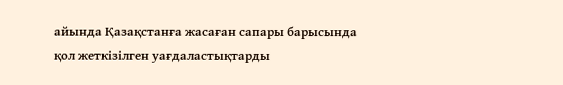айында Қазақстанға жасаған сапары барысында қол жеткізілген уағдаластықтарды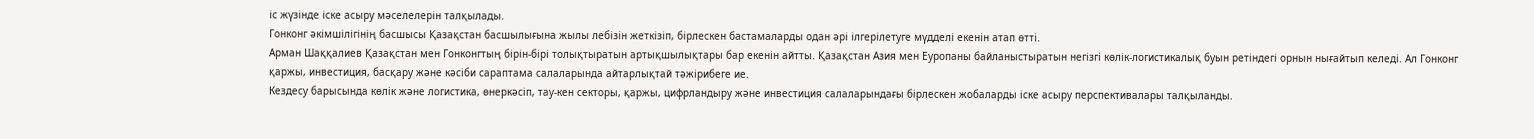іс жүзінде іске асыру мәселелерін талқылады.
Гонконг әкімшілігінің басшысы Қазақстан басшылығына жылы лебізін жеткізіп, бірлескен бастамаларды одан әрі ілгерілетуге мүдделі екенін атап өтті.
Арман Шаққалиев Қазақстан мен Гонконгтың бірін-бірі толықтыратын артықшылықтары бар екенін айтты. Қазақстан Азия мен Еуропаны байланыстыратын негізгі көлік-логистикалық буын ретіндегі орнын нығайтып келеді. Ал Гонконг қаржы, инвестиция, басқару және кәсіби сараптама салаларында айтарлықтай тәжірибеге ие.
Кездесу барысында көлік және логистика, өнеркәсіп, тау-кен секторы, қаржы, цифрландыру және инвестиция салаларындағы бірлескен жобаларды іске асыру перспективалары талқыланды.